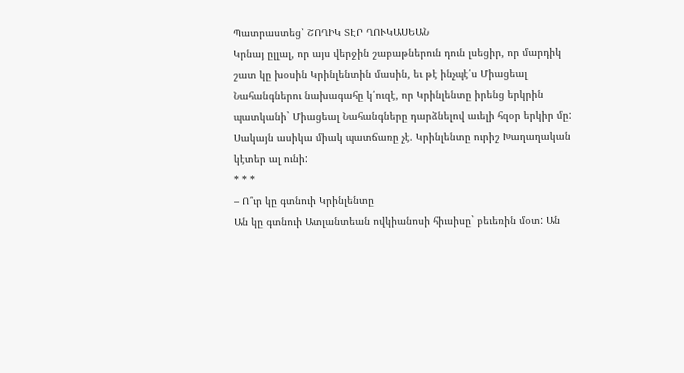Պատրաստեց՝ ՇՈՂԻԿ ՏԷՐ ՂՈՒԿԱՍԵԱՆ
Կրնայ ըլլալ, որ այս վերջին շաբաթներուն դուն լսեցիր, որ մարդիկ շատ կը խօսին Կրինլենտին մասին, եւ թէ ինչպէ՛ս Միացեալ Նահանգներու նախագահը կ՛ուզէ, որ Կրինլենտը իրենց երկրին պատկանի` Միացեալ Նահանգները դարձնելով աւելի հզօր երկիր մը: Սակայն ասիկա միակ պատճառը չէ. Կրինլենտը ուրիշ Խաղաղական կէտեր ալ ունի:
* * *
– Ո՞ւր կը գտնուի Կրինլենտը
Ան կը գտնուի Ատլանտեան ովկիանոսի հիւսիսը` բեւեռին մօտ: Ան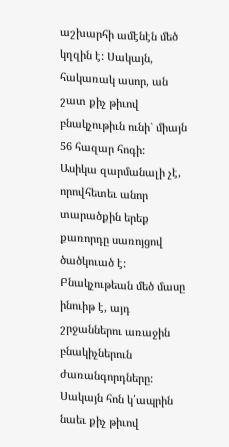աշխարհի ամէնէն մեծ կղզին է: Սակայն, հակառակ ասոր, ան շատ քիչ թիւով բնակչութիւն ունի` միայն 56 հազար հոգի:
Ասիկա զարմանալի չէ, որովհետեւ անոր տարածքին երեք քառորդը սառոյցով ծածկուած է:
Բնակչութեան մեծ մասը ինուիթ է, այդ շրջաններու առաջին բնակիչներուն ժառանգորդները: Սակայն հոն կ՛ապրին նաեւ քիչ թիւով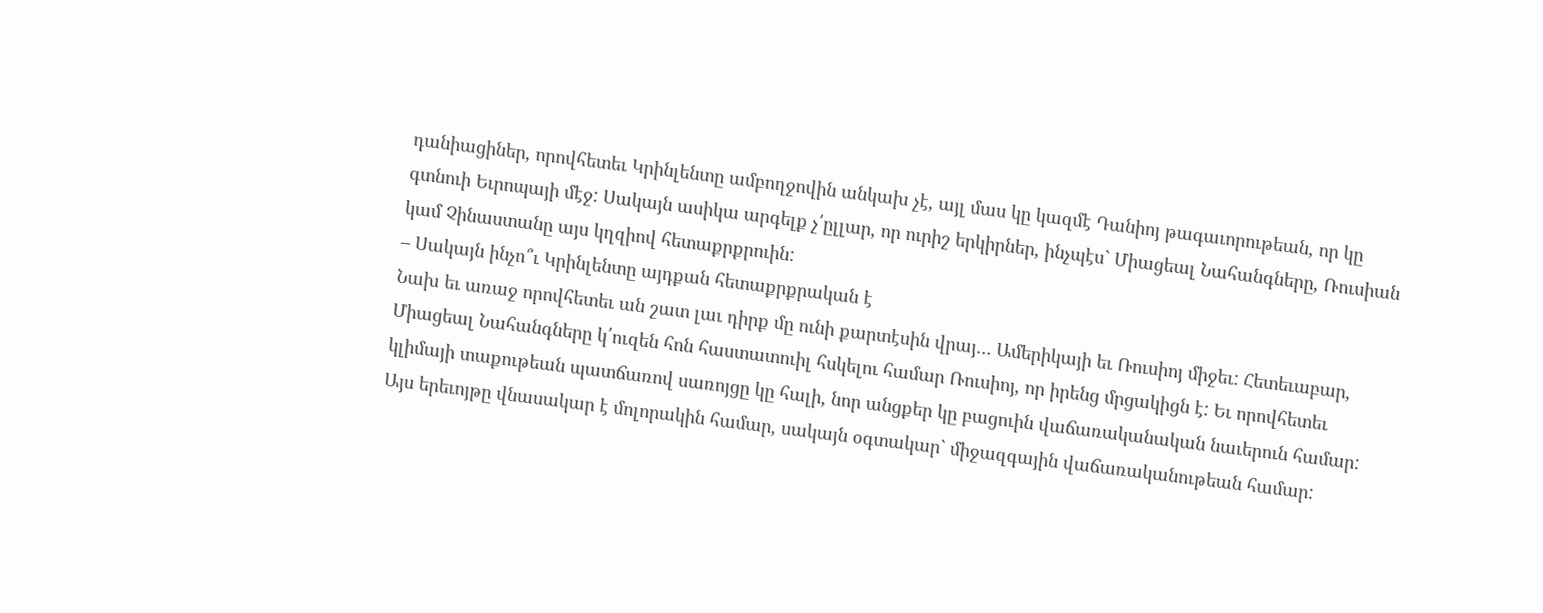դանիացիներ, որովհետեւ Կրինլենտը ամբողջովին անկախ չէ, այլ մաս կը կազմէ Դանիոյ թագաւորութեան, որ կը գտնուի Եւրոպայի մէջ: Սակայն ասիկա արգելք չ՛ըլլար, որ ուրիշ երկիրներ, ինչպէս` Միացեալ Նահանգները, Ռուսիան կամ Չինաստանը այս կղզիով հետաքրքրուին:
– Սակայն ինչո՞ւ Կրինլենտը այդքան հետաքրքրական է
Նախ եւ առաջ որովհետեւ ան շատ լաւ դիրք մը ունի քարտէսին վրայ… Ամերիկայի եւ Ռուսիոյ միջեւ: Հետեւաբար, Միացեալ Նահանգները կ՛ուզեն հոն հաստատուիլ հսկելու համար Ռուսիոյ, որ իրենց մրցակիցն է: Եւ որովհետեւ կլիմայի տաքութեան պատճառով սառոյցը կը հալի, նոր անցքեր կը բացուին վաճառականական նաւերուն համար: Այս երեւոյթը վնասակար է մոլորակին համար, սակայն օգտակար` միջազգային վաճառականութեան համար: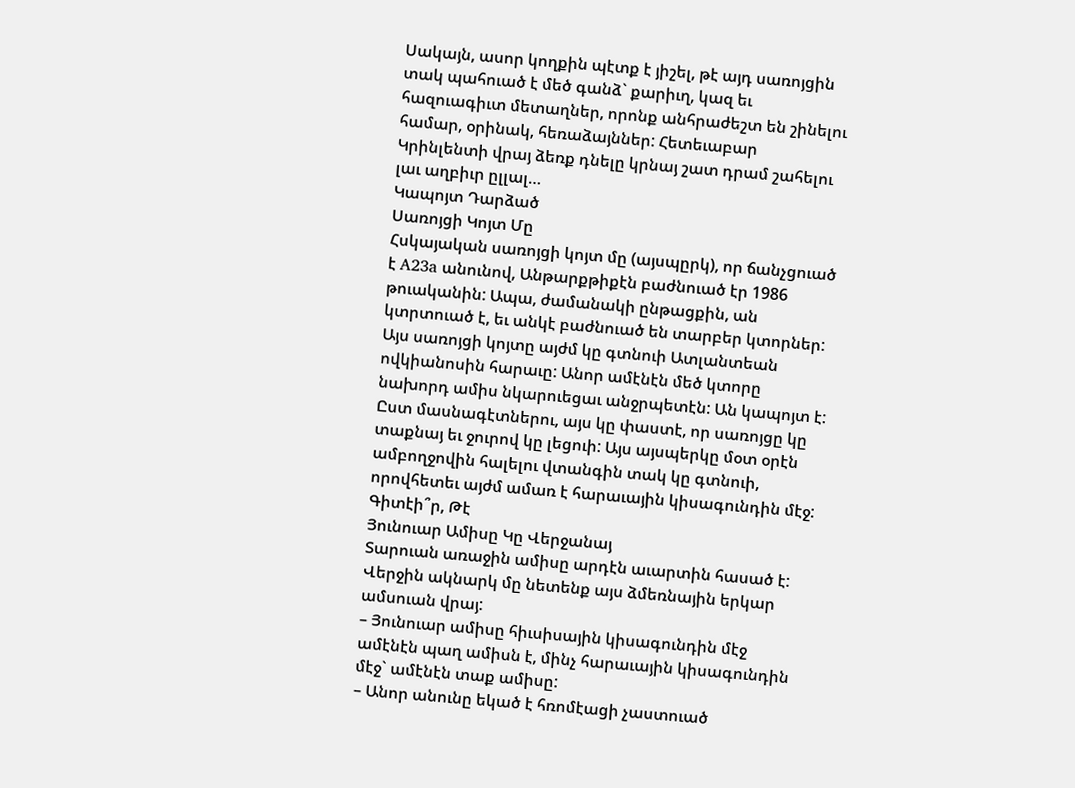Սակայն, ասոր կողքին պէտք է յիշել, թէ այդ սառոյցին տակ պահուած է մեծ գանձ` քարիւղ, կազ եւ հազուագիւտ մետաղներ, որոնք անհրաժեշտ են շինելու համար, օրինակ, հեռաձայններ: Հետեւաբար Կրինլենտի վրայ ձեռք դնելը կրնայ շատ դրամ շահելու լաւ աղբիւր ըլլալ…
Կապոյտ Դարձած
Սառոյցի Կոյտ Մը
Հսկայական սառոյցի կոյտ մը (այսպըրկ), որ ճանչցուած է A23a անունով, Անթարքթիքէն բաժնուած էր 1986 թուականին: Ապա, ժամանակի ընթացքին, ան կտրտուած է, եւ անկէ բաժնուած են տարբեր կտորներ:
Այս սառոյցի կոյտը այժմ կը գտնուի Ատլանտեան ովկիանոսին հարաւը: Անոր ամէնէն մեծ կտորը նախորդ ամիս նկարուեցաւ անջրպետէն: Ան կապոյտ է: Ըստ մասնագէտներու, այս կը փաստէ, որ սառոյցը կը տաքնայ եւ ջուրով կը լեցուի: Այս այսպերկը մօտ օրէն ամբողջովին հալելու վտանգին տակ կը գտնուի, որովհետեւ այժմ ամառ է հարաւային կիսագունդին մէջ:
Գիտէի՞ր, Թէ
Յունուար Ամիսը Կը Վերջանայ
Տարուան առաջին ամիսը արդէն աւարտին հասած է: Վերջին ակնարկ մը նետենք այս ձմեռնային երկար ամսուան վրայ:
– Յունուար ամիսը հիւսիսային կիսագունդին մէջ ամէնէն պաղ ամիսն է, մինչ հարաւային կիսագունդին մէջ` ամէնէն տաք ամիսը:
– Անոր անունը եկած է հռոմէացի չաստուած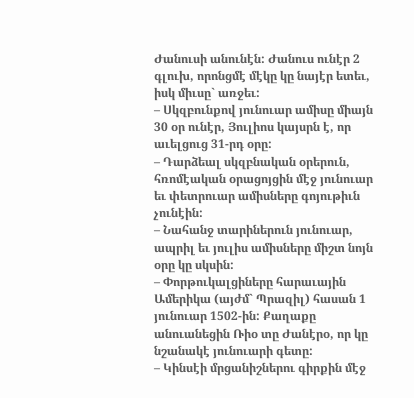Ժանուսի անունէն: Ժանուս ունէր 2 գլուխ, որոնցմէ մէկը կը նայէր ետեւ, իսկ միւսը` առջեւ:
– Սկզբունքով յունուար ամիսը միայն 30 օր ունէր, Յուլիոս կայսրն է, որ աւելցուց 31-րդ օրը:
– Դարձեալ սկզբնական օրերուն, հռոմէական օրացոյցին մէջ յունուար եւ փետրուար ամիսները գոյութիւն չունէին:
– Նահանջ տարիներուն յունուար, ապրիլ եւ յուլիս ամիսները միշտ նոյն օրը կը սկսին:
– Փորթուկալցիները հարաւային Ամերիկա (այժմ` Պրազիլ) հասան 1 յունուար 1502-ին: Քաղաքը անուանեցին Ռիօ տը Ժանէրօ, որ կը նշանակէ յունուարի գետը:
– Կինսէի մրցանիշներու գիրքին մէջ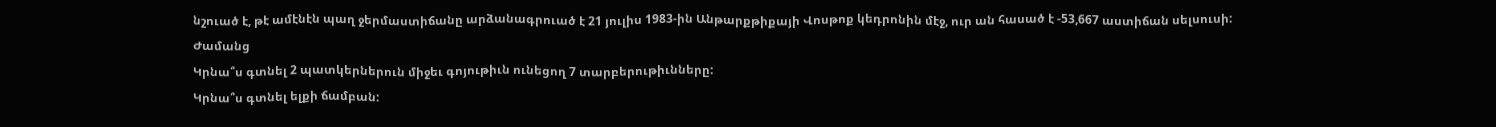նշուած է, թէ ամէնէն պաղ ջերմաստիճանը արձանագրուած է 21 յուլիս 1983-ին Անթարքթիքայի Վոսթոք կեդրոնին մէջ, ուր ան հասած է -53,667 աստիճան սելսուսի:
Ժամանց
Կրնա՞ս գտնել 2 պատկերներուն միջեւ գոյութիւն ունեցող 7 տարբերութիւնները:
Կրնա՞ս գտնել ելքի ճամբան: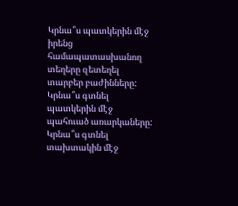Կրնա՞ս պատկերին մէջ իրենց համապատասխանող տեղերը զետեղել տարբեր բաժինները:
Կրնա՞ս գտնել պատկերին մէջ պահուած առարկաները:
Կրնա՞ս գտնել տախտակին մէջ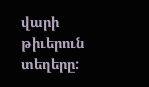վարի թիւերուն տեղերը: